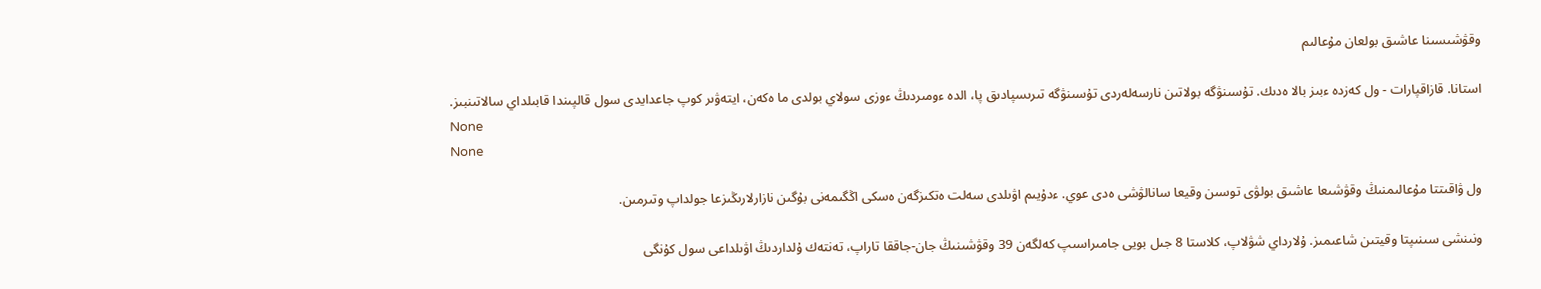وقۋشىسىنا عاشىق بولعان مۇعالىم

استانا. قازاقپارات - ول كەزدە ءبىز بالا ەدىك. تۇسىنۋگە بولاتىن نارسەلەردى تۇسىنۋگە تىرىسپادىق پا، الدە ءومىردىڭ ءوزى سولاي بولدى ما ەكەن، ايتەۋىر كوپ جاعدايدى سول قالپىندا قابىلداي سالاتىنبىز.
None
None

ول ۋاقىتتا مۇعالىمنىڭ وقۋشىعا عاشىق بولۋى توسىن وقيعا سانالۋشى ەدى عوي. ءدۇيىم اۋىلدى سەلت ەتكىزگەن ەسكى اڭگىمەنى بۇگىن نازارلارىڭىزعا جولداپ وتىرمىن.

ونىنشى سىنىپتا وقيتىن شاعىمىز. ۇلارداي شۋلاپ، كلاستا 8 جىل بويى جامىراسىپ كەلگەن 39 وقۋشىنىڭ جان-جاققا تاراپ، تەنتەك ۇلداردىڭ اۋىلداعى سول كۇنگى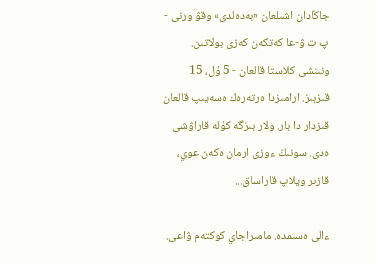جاڭادان اشىلعان «بەدەلدى» وقۋ ورنى - پ ت ۋ-عا كەتكەن كەزى بولاتىن. ونىنشى كلاستا قالعان - 5 ۇل، 15 قىزبىز. ارامىزدا ەرتەرەك ەسەيىپ قالعان قىزدار دا بار. ولار بىزگە كۇلە قاراۋشى ەدى. سونىڭ ءوزى ارمان ەكەن عوي، قازىر ويلاپ قاراساق...

ءالى ەسىمدە. مامىراجاي كوكتەم ۋاعى.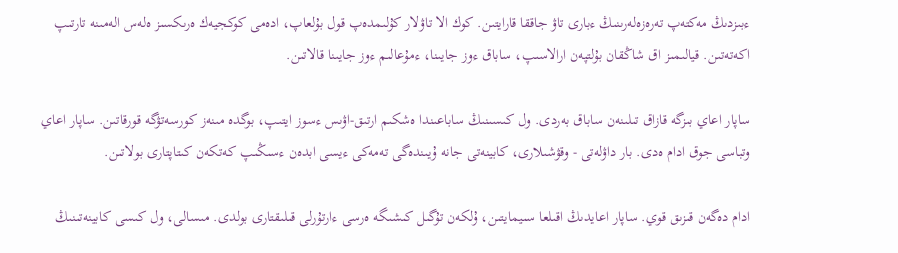ءبىزدىڭ مەكتەپ تەرەزەلەرىنىڭ ءبارى تاۋ جاققا قارايتىن. كوك الا تاۋلار كۇلىمدەپ قول بۇلعاپ، ادەمى كوكجيەك ەرىكسىز ەلەس الەمىنە تارتىپ اكەتەتىن. قيالىمىز اق شاڭقان بۇلتپەن ارالاسىپ، ساباق ءوز جايىنا، ءمۇعالىم ءوز جايىنا قالاتىن.

ساپار اعاي بىزگە قازاق تىلىنەن ساباق بەردى. ول كىسىنىڭ ساباعىندا ەشكىم ارتىق-اۋىس ءسوز ايتىپ، بوگدە مىنەز كورسەتۋگە قورقاتىن. ساپار اعاي وتباسى جوق ادام ەدى. بار داۋلەتى - وقۋشىلارى، كابينەتى جانە ۇيىندەگى تەمەكى ءيسى ابدەن ءسىڭىپ كەتكەن كىتاپتارى بولاتىن.

ادام دەگەن قىزىق قوي. ساپار اعايدىڭ اقىلعا سىيمايتىن، ۇلكەن تۇگىل كىشىگە ەرسى ءارتۇرلى قىلىقتارى بولدى. مىسالى، ول كىسى كابينەتىنىڭ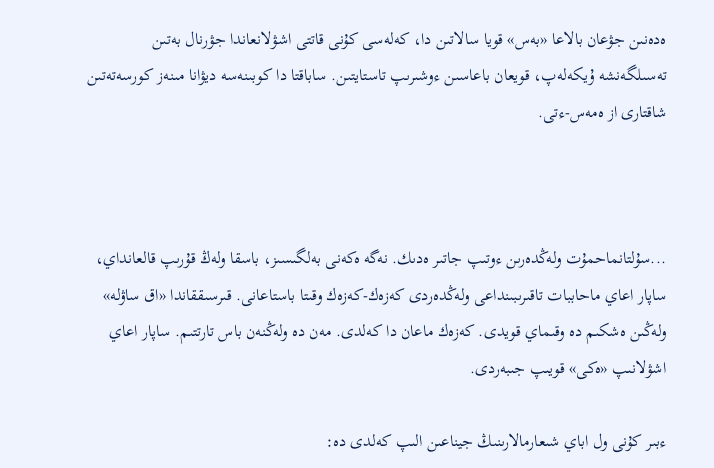ەدەنىن جۋعان بالاعا «بەس» قويا سالاتىن دا، كەلەسى كۇنى قاتتى اشۋلانعاندا جۋرنال بەتىن تەسىلگەنشە ۇيكەلەپ، قويعان باعاسىن ءوشىرىپ تاستايتىن. ساباقتا دا كوبىنەسە ديۋانا مىنەز كورسەتەتىن شاقتارى از ەمەس-ءتى.



...سۇلتانماحمۇت ولەڭدەرىن ءوتىپ جاتىر ەدىك. نەگە ەكەنى بەلگىسىز، باسقا ولەڭ قۇرىپ قالعانداي، ساپار اعاي ماحاببات تاقىرىبىنداعى ولەڭدەردى كەزەك-كەزەك وقىتا باستاعانى. قىرسىققاندا «اق ساۋلە» ولەڭىن ەشكىم دە وقىماي قويدى. كەزەك ماعان دا كەلدى. مەن دە ولەڭنەن باس تارتتىم. ساپار اعاي اشۋلانىپ «ەكى» قويىپ جىبەردى.

ءبىر كۇنى ول اباي شىعارمالارىنىڭ جيناعىن الىپ كەلدى دە: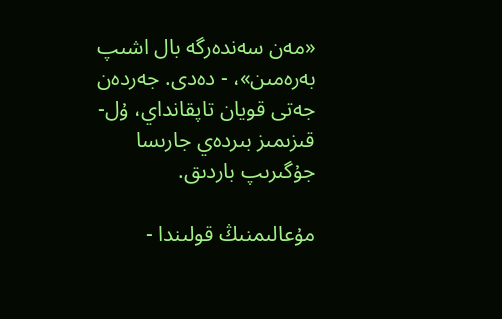«مەن سەندەرگە بال اشىپ بەرەمىن»، - دەدى. جەردەن جەتى قويان تاپقانداي، ۇل-قىزىمىز بىردەي جارىسا جۇگىرىپ باردىق.

مۇعالىمنىڭ قولىندا -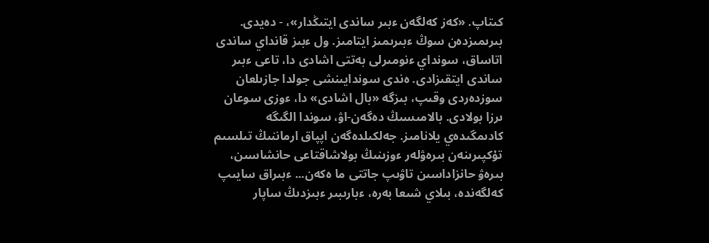كىتاپ. «كەز كەلگەن ءبىر ساندى ايتىڭدار»، - دەيدى. بىرىمىزدەن سوڭ ءبىرىمىز ايتامىز. ول ءبىز قانداي ساندى اتاساق، سونداي ءنومىرلى بەتتى اشادى دا، تاعى ءبىر ساندى ايتقىزادى. ەندى سوندايىنشى جولدا جازىلعان سوزدەردى وقىپ، بىزگە «بال اشادى» دا، ءوزى سوعان ىرزا بولادى. بالامىسىڭ دەگەن-اۋ، سوندا الگىگە كادىمگىدەي يلانامىز. جەلكىلدەگەن اپپاق ارماننىڭ تىلسىم تۇكپىرىنەن بىرەۋلەر ءوزىنىڭ بولاشاقتاعى حانشاسىن، بىرەۋ حانزاداسىن تاۋىپ جاتتى ما ەكەن... ءبىراق سايىپ كەلگەندە، بىلاي شىعا بەرە، ءبارىبىر ءبىزدىڭ ساپار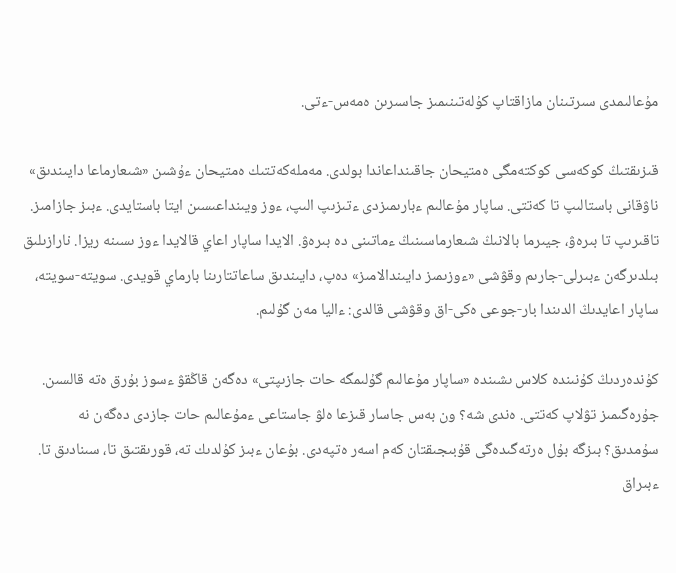مۇعالىمدى سىرتىنان مازاقتاپ كۇلەتىنىمىز جاسىرىن ەمەس-ءتى.

قىزىقتىڭ كوكەسى كوكتەمگى ەمتيحان جاقىنداعاندا بولدى. مەملەكەتتىك ەمتيحان ءۇشىن «شىعارماعا دايىندىق» ناۋقانى باستالىپ تا كەتتى. ساپار مۇعالىم ءبارىمىزدى ءتىزىپ الىپ، ءوز ويىنداعىسىن ايتا باستايدى. ءبىز جازامىز. تاقىرىپ تا بىرەۋ، جيىرما بالانىڭ شىعارماسىنىڭ ءماتىنى دە بىرەۋ. الايدا ساپار اعاي قالايدا ءوز ىسىنە ريزا. نارازىلىق بىلدىرگەن ءبىرلى-جارىم وقۋشى «ءوزىمىز دايىندالامىز» دەپ، دايىندىق ساعاتتارىنا بارماي قويدى. سويتە-سويتە، ساپار اعايدىڭ الدىندا بار-جوعى ەكى-اق وقۋشى قالدى: ءاليا مەن گۇلىم.

كۇندەردىڭ كۇنىندە كلاس ىشىندە «ساپار مۇعالىم گۇلىمگە حات جازىپتى» دەگەن قاڭقۋ ءسوز بۇرق ەتە قالسىن. جۇرەگىمىز تۋلاپ كەتتى. ەندى شە؟ ون بەس جاسار قىزعا ەلۋ جاستاعى ءمۇعالىم حات جازدى دەگەن نە سۇمدىق؟ بىزگە بۇل ەرتەگىدەگى قۇبىجىقتان كەم اسەر ەتپەدى. بۇعان ءبىز كۇلدىك تە، قورىقتىق تا، سىنادىق تا. ءبىراق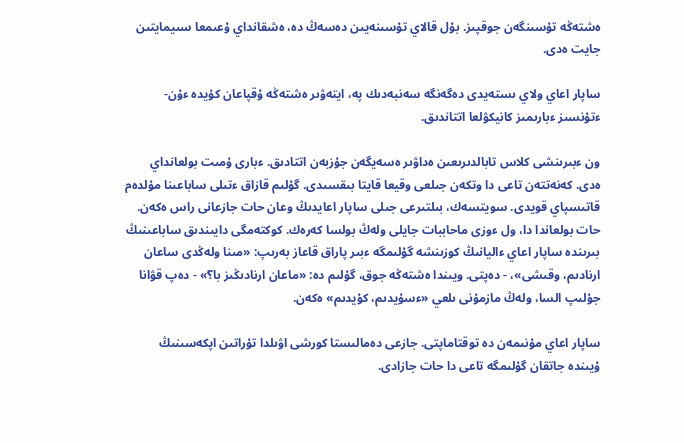ەشتەڭە تۇسىنگەن جوقپىز. بۇل قالاي تۇسىنەيىن دەسەڭ دە، ەشقانداي ۇعىمعا سىيمايتىن جايت ەدى.

ساپار اعاي ولاي ىستەيدى دەگەنگە سەنبەدىك پە، ايتەۋىر ەشتەڭە ۇقپاعان كۇيدە ءۇن-ءتۇنسىز ءبارىمىز كانيكۋلعا اتتاندىق.

ون ءبىرىنشى كلاس تابالدىرىعىن ەداۋىر ەسەيگەن جۇزبەن اتتادىق. ءبارى ۇمىت بولعانداي ەدى. كەنەتتەن تاعى دا وتكەن جىلعى وقيعا قايتا بىقسىدى. گۇلىم قازاق ءتىلى ساباعىنا مۇلدەم قاتىسپاي قويدى. سويتسەك، بىلتىرعى جىلى ساپار اعايدىڭ وعان حات جازعانى راس ەكەن. حات بولعاندا دا، ول ءوزى ماحاببات جايلى ولەڭ بولسا كەرەك. كوكتەمگى دايىندىق ساباعىنىڭ بىرىندە ساپار اعاي ءاليانىڭ كوزىنشە گۇلىمگە ءبىر پاراق قاعاز بەرىپ: «مىنا ولەڭدى ساعان ارنادىم، وقىشى»، - دەپتى. ويىندا ەشتەڭە جوق، گۇلىم دە: «ماعان ارنادىڭىز با؟» - دەپ قۋانا جۇلىپ السا، ولەڭ مازمۇنى ىلعي «ءسۇيدىم، كۇيدىم» ەكەن.

ساپار اعاي مۇنىمەن دە توقتاماپتى. جازعى دەمالىستا كورشى اۋىلدا تۇراتىن اپكەسىنىڭ ۇيىندە جاتقان گۇلىمگە تاعى دا حات جازادى.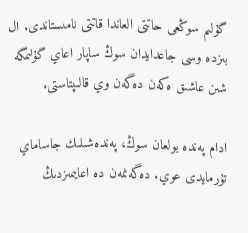گۇلىم سوڭعى حاتتى العاندا قاتتى نامىستاندى. ال بىزدە وسى جاعدايدان سوڭ ساپار اعاي گۇلىمگە شىن عاشىق ەكەن دەگەن وي قالىپتاستى.

ادام پەندە بولعان سوڭ، پەندەشىلىك جاساماي تۇرمايدى عوي. دەگەنمەن دە اعايىمىزدىڭ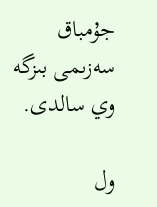جۇمباق سەزىمى بىزگە وي سالدى.

ول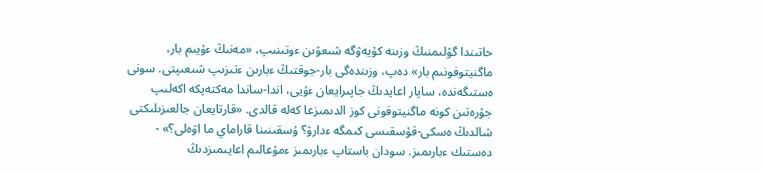حاتىندا گۇلىمنىڭ وزىنە كۇيەۋگە شىعۋىن ءوتىنىپ، «مەنىڭ ءۇيىم بار، ماگنيتوفونىم بار» دەپ، وزىندەگى بار-جوقتىڭ ءبارىن ءتىزىپ شىعىپتى. سونى ەستىگەندە، ساپار اعايدىڭ جاپىرايعان ءۇيى، اندا-ساندا مەكتەپكە اكەلىپ جۇرەتىن كونە ماگنيتوفونى كوز الدىمىزعا كەلە قالدى. «قارتايعان جالعىزىلىكتى شالدىڭ ەسكى-قۇسقىسى كىمگە ءدارۋ؟ ۇسقىنىنا قاراماي ما اۋەلى؟» - دەستىك ءبارىمىز. سودان باستاپ ءبارىمىز ءمۇعالىم اعايىمىزدىڭ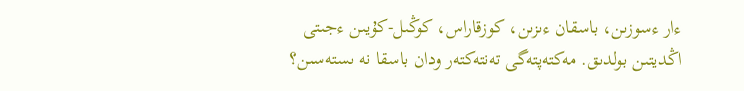ءار ءسوزىن، باسقان ءىزىن، كوزقاراس، كوڭىل-كۇيىن ءجىتى اڭديتىن بولدىق. مەكتەپتەگى تەنتەكتەر ودان باسقا نە ىستەسىن؟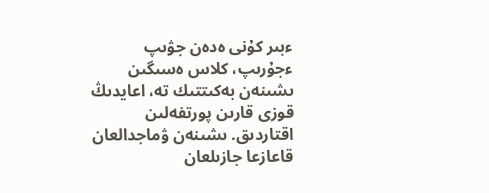ءبىر كۇنى ەدەن جۋىپ ءجۇرىپ، كلاس ەسىگىن ىشىنەن بەكىتتىك تە، اعايدىڭ قوزى قارىن پورتفەلىن اقتاردىق. ىشىنەن ۋماجدالعان قاعازعا جازىلعان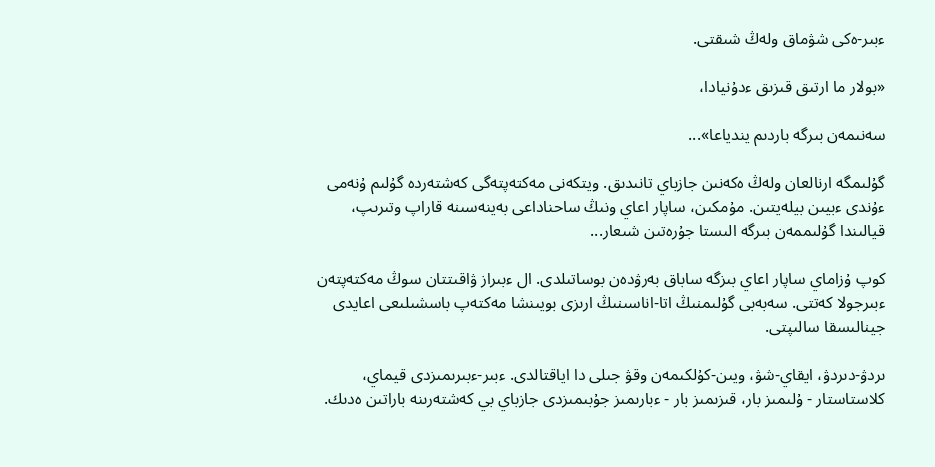ءبىر-ەكى شۋماق ولەڭ شىقتى.

«بولار ما ارتىق قىزىق ءدۇنيادا،

سەنىمەن بىرگە باردىم يندياعا»...

گۇلىمگە ارنالعان ولەڭ ەكەنىن جازباي تانىدىق. ويتكەنى مەكتەپتەگى كەشتەردە گۇلىم ۇنەمى ءۇندى ءبيىن بيلەيتىن. مۇمكىن، ساپار اعاي ونىڭ ساحناداعى بەينەسىنە قاراپ وتىرىپ، قيالىندا گۇلىممەن بىرگە الىستا جۇرەتىن شىعار...

كوپ ۇزاماي ساپار اعاي بىزگە ساباق بەرۋدەن بوساتىلدى. ال ءبىراز ۋاقىتتان سوڭ مەكتەپتەن ءبىرجولا كەتتى. سەبەبى گۇلىمنىڭ اتا-اناسىنىڭ ارىزى بويىنشا مەكتەپ باسشىلىعى اعايدى جينالىسقا سالىپتى.

ىردۋ-دىردۋ، ايقاي-شۋ، ويىن-كۇلكىمەن وقۋ جىلى دا اياقتالدى. ءبىر-ءبىرىمىزدى قيماي، كلاستاستار - ۇلىمىز بار، قىزىمىز بار - ءبارىمىز جۇبىمىزدى جازباي بي كەشتەرىنە باراتىن ەدىك.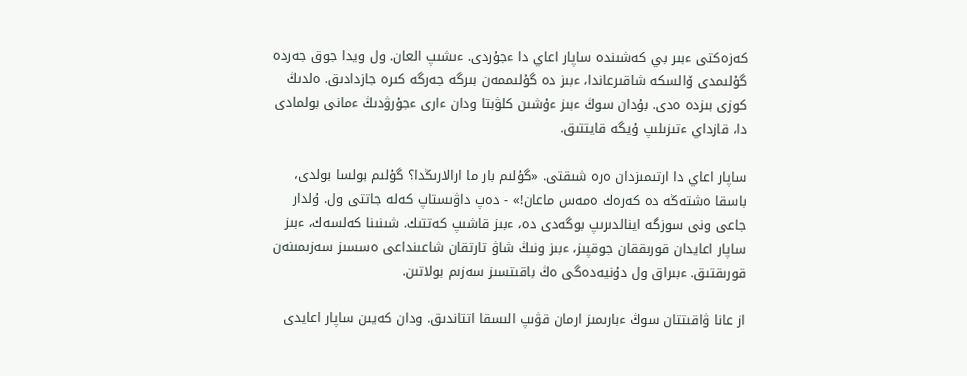كەزەكتى ءبىر بي كەشىندە ساپار اعاي دا ءجۇردى. ءىشىپ العان. ول ويدا جوق جەردە گۇلىمدى ۆالسكە شاقىرعاندا، ءبىز دە گۇلىممەن بىرگە جەرگە كىرە جازدادىق. ەلدىڭ كوزى بىزدە ەدى. بۇدان سوڭ ءبىز ءۇشىن كلۋبتا ودان ءارى ءجۇرۋدىڭ ءمانى بولمادى دا، قازداي ءتىزىلىپ ۇيگە قايتتىق.

ساپار اعاي دا ارتىمىزدان ەرە شىقتى. «گۇلىم بار ما ارالارىڭدا؟ گۇلىم بولسا بولدى، باسقا ەشتەڭە دە كەرەك ەمەس ماعان!» - دەپ داۋىستاپ كەلە جاتتى ول. ۇلدار جاعى ونى سوزگە اينالدىرىپ بوگەدى دە، ءبىز قاشىپ كەتتىك. شىنىنا كەلسەك، ءبىز ساپار اعايدان قورىققان جوقپىز، ءبىز ونىڭ شاۋ تارتقان شاعىنداعى ەسسىز سەزىمىنەن قورىقتىق. ءبىراق ول دۇنيەدەگى ەڭ باقىتسىز سەزىم بولاتىن.

از عانا ۋاقىتتان سوڭ ءبارىمىز ارمان قۋىپ الىسقا اتتاندىق. ودان كەيىن ساپار اعايدى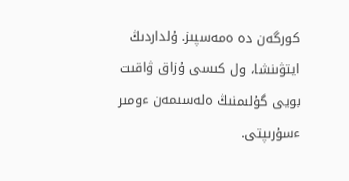كورگەن دە ەمەسپىز. ۇلداردىڭ ايتۋىنشا، ول كىسى ۇزاق ۋاقىت بويى گۇلىمنىڭ ەلەسىمەن ءومىر ءسۇرىپتى.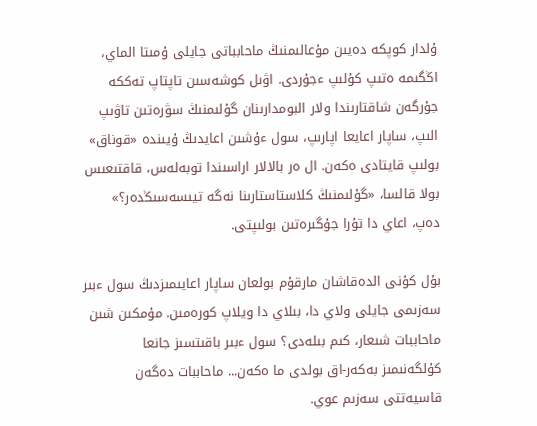ۇلدار كوپكە دەيىن مۇعالىمنىڭ ماحابباتى جايلى ۇمىتا الماي، اڭگىمە ەتىپ كۇلىپ ءجۇردى. اۋىل كوشەسىن تاپتاپ تەككە جۇرگەن شاقتارىندا ولار البومدارىنان گۇلىمنىڭ سۋرەتىن تاۋىپ الىپ، ساپار اعايعا اپارىپ، سول ءۇشىن اعايدىڭ ۇيىندە «قوناق» بولىپ قايتادى ەكەن. ال ەر بالالار اراسىندا توبەلەس، قاقتىعىس بولا قالسا، «گۇلىمنىڭ كلاستاستارىنا نەگە تيىسەسىڭدەر؟» دەپ، اعاي دا تۇرا جۇگىرەتىن بولىپتى.

بۇل كۇنى الدەقاشان مارقۇم بولعان ساپار اعايىمىزدىڭ سول ءبىر سەزىمى جايلى ولاي دا، بىلاي دا ويلاپ كورەمىن. مۇمكىن شىن ماحاببات شىعار، كىم بىلەدى؟ سول ءبىر باقىتسىز جانعا كۇلگەنىمىز بەكەر-اق بولدى ما ەكەن... ماحاببات دەگەن قاسيەتتى سەزىم عوي.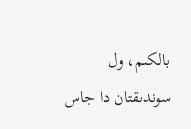بالكىم، ول سوندىقتان دا جاس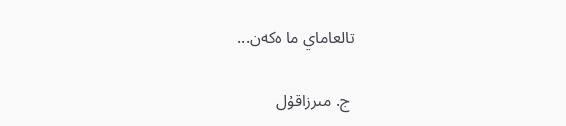تالعاماي ما ەكەن...

 ج. مىرزاقۇل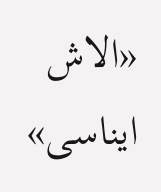«الاش ايناسى»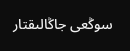سوڭعى جاڭالىقتار